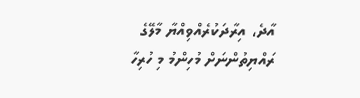އާދެ، އިރާދަކުރެއްވިއްޔާ މާލޭގެ ރައްޔިތުންނަށް މުހިންމު މި ހުރިހާ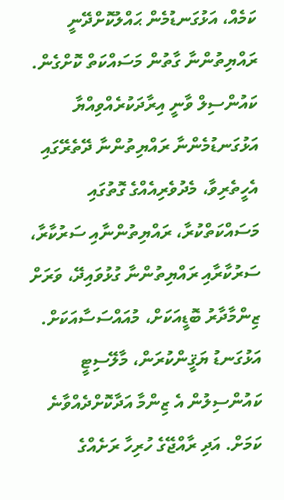ކަމެއް، އަޅުގަނޑުމެން ޙައްލުކޮށްދޭނީ ރައްޔިތުންނާ ގާތުން މަސައްކަތް ކޮށްގެން. ކައުންސިލް ވާނީ އިރާދަކުރެއްވިއްޔާ އަޅުގަނޑުމެންނާ ރައްޔިތުންނާ ދޭތެރޭގައި އެހީތެރިވާ، މެދުވެރިއެއްގެ ގޮތުގައި މަސައްކަތްކުރާ، ރައްޔިތުންނާއި ސަރުކާރާ، ސަރުކާރާއި ރައްޔިތުންނާ ގުޅުވައިދޭ، ވަރަށް ޒިންމާދާރު ބޮޑީއަކަށް، މުއައްސަސާއަކަށް. އަޅުގަނޑު ޔަޤީންކުރަން، މާލޭސިޓީ ކައުންސިލުން އެ ޒިންމާ އަދާކޮށްދެއްވާނެ ކަމަށް. އަދި ރާއްޖޭގެ ހުރިހާ ރަށެއްގެ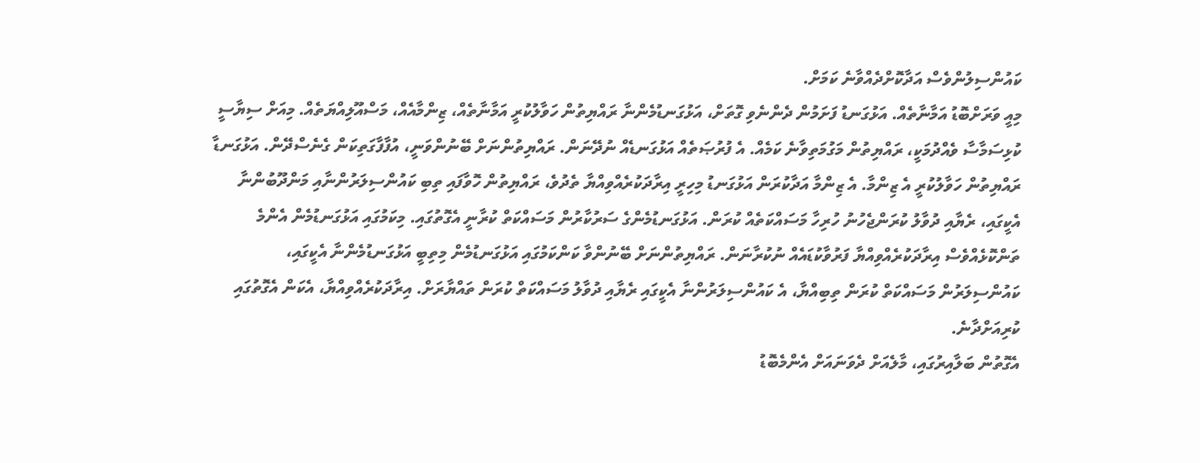ކައުންސިލުންވެސް އަދާކޮށްދެއްވާނެ ކަމަށް.
މިއީ ވަރަށްބޮޑު އަމާނާތެއް. އަޅުގަނޑު ފަށަމުން ދެންނެވި ގޮތަށް، އަޅުގަނޑުމެންނާ ރައްޔިތުން ހަވާލުކުރީ އަމާނާތެއް، ޒިންމާއެއް، މަސްއޫލިއްޔަތެއް. މިއަށް ސިޔާސީ ކުޅިސަމާސާ ވެއްދުމަކީ، ރައްޔިތުން މަގުމަތިވާނެ ކަމެއް. އެ ފުރުޞަތެއް އަޅުގަނޑެއް ނުދޭނަން. ރައްޔިތުންނަށް ބޭނުންވަނީ، އުފާފާގަތިކަން ގެނެސްދޭން. އަޅުގަނޑާ ރައްޔިތުން ހަވާލުކުރީ އެ ޒިންމާ. އެ ޒިންމާ އަދާކުރަން އަޅުގަނޑު މިހިރީ އިރާދަކުރެއްވިއްޔާ ތެދުވެ، ރައްޔިތުން ހޮވާފައި ތިބި ކައުންސިލަރުންނާއި މަންދޫބުންނާ އެކީގައި، ރެޔާއި ދުވާލު ކުރަންޖެހުނު ހުރިހާ މަސައްކަތެއް ކުރަން. އަޅުގަނޑުމެންގެ ސަރުކާރުން މަސައްކަތް ކުރާނީ އެގޮތުގައި. މިކަމުގައި އަޅުގަނޑުމެން އެންމެ ތަންކޮޅެއްވެސް އިރާދަކުރެއްވިއްޔާ ފަރުވާކުޑައެއް ނުކުރާނަން. ރައްޔިތުންނަށް ބޭނުންވާ ކަންކަމުގައި އަޅުގަނޑުމެން މިތިބީ އަޅުގަނޑުމެންނާ އެކީގައި، ކައުންސިލަރުން މަސައްކަތް ކުރަން ތިބިއްޔާ، އެ ކައުންސިލަރުންނާ އެކީގައި ރެޔާއި ދުވާލު މަސައްކަތް ކުރަން ތައްޔާރަށް. އިރާދަކުރެއްވިއްޔާ، އެކަން އެގޮތުގައި ކުރިއަށްދާނެ.
އެގޮތުން ބަލާއިރުގައި، މާލެއަށް ދެވަނައަށް އެންމެބޮޑު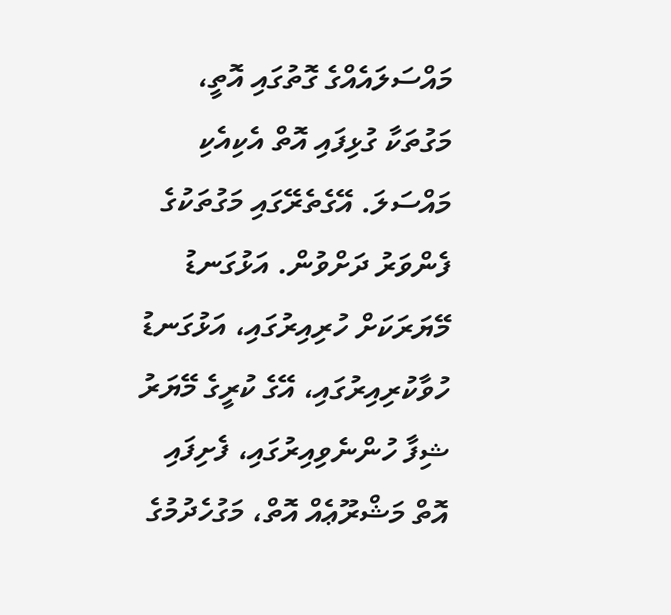މައްސަލައެއްގެ ގޮތުގައި އޮތީ، މަގުތަކާ ގުޅިފައި އޮތް އެކިއެކި މައްސަލަ. އޭގެތެރޭގައި މަގުތަކުގެ ފެންވަރު ދަށްވުން. އަޅުގަނޑު މޭޔަރަކަށް ހުރިއިރުގައި، އަޅުގަނޑު ހުވާކުރިއިރުގައި، އޭގެ ކުރީގެ މޭޔަރު ޝިފާ ހުންނެވިއިރުގައި، ފެށިފައި އޮތް މަޝްރޫޢެއް އޮތް، މަގުހެދުމުގެ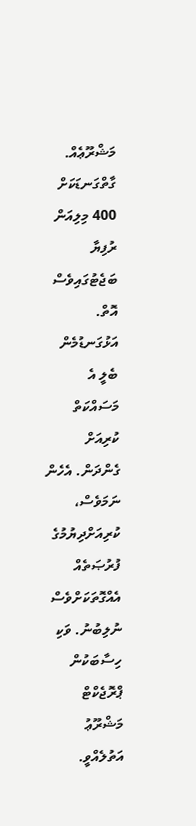މަޝްރޫޢެއް. ގާތްގަނޑަކަށް 400 މިލިއަން ރުފިޔާ ބަޖެޓުގައިވެސް އޮތް. އަޅުގަނޑުމެން ބެލީ އެ މަސައްކަތް ކުރިއަށް ގެންދަން. އެހެން ނަމަވެސް، ކުރިއަށްދިޔުމުގެ ފުރުޞަތެއް އެއްގޮތަކަށްވެސް ނުލިބުނު. ވަކި ހިސާބަކުން ޕްރޮޖެކްޓް މަޝްރޫޢު އަތުލެއްވީ.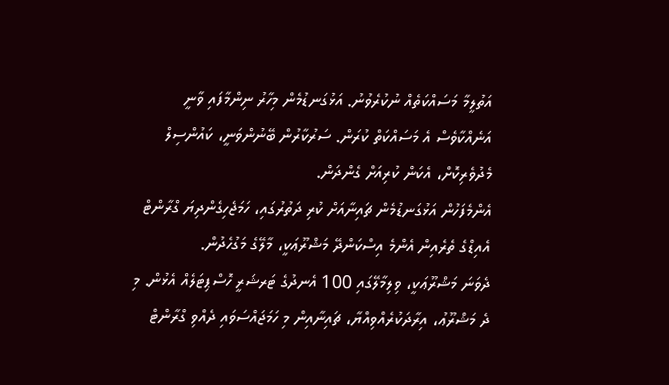އަތުލީމާ މަސައްކަތެއް ނުކުރެވުނު. އަޅުގަނޑުމެން މިހާރު ނިންމާފައި ވާނީ އަނެއްކާވެސް އެ މަސައްކަތް ކުރަން. ސަރުކާރުން ބޭނުންވަނީ، ކައުންސިލް މެދުވެރިކޮށް، އެކަން ކުރިއަށް ގެންދަން.
އެންމެފަހުން އަޅުގަނޑުމެން ޗައިނާއަށް ކުރި ދަތުރުގައި، ހަމަޖެހިގެންދިޔަ ގްރާންޓް އެއިޑްގެ ތެރެއިން އެންމެ އިސްކަންދޭ މަޝްރޫޢަކީ، މާލޭގެ މަގުހެދުން.
ދެވަނަ މަޝްރޫޢަކީ، ވިލިމާލޭގައި 100 އެނދުގެ ޓަރޝަރީ ހޮސްޕިޓަލެއް އެޅުން. މި ދެ މަޝްރޫޢު، އިރާދަކުރެއްވިއްޔާ، ޗައިނާއިން މި ހަމަޖައްސަވައި ދެއްވި ގްރާންޓް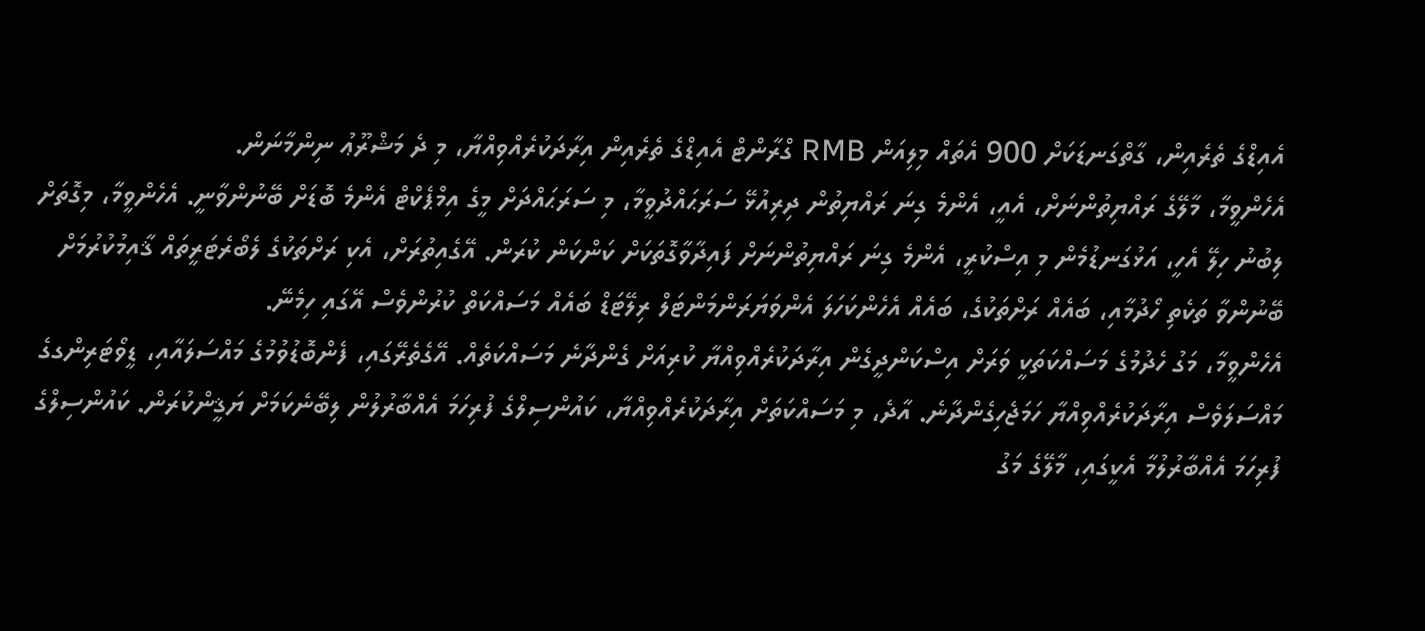އެއިޑްގެ ތެރެއިން، ގާތްގަނޑަކަށް 900 އެތައް މިލިއަން RMB ގްރާންޓް އެއިޑްގެ ތެރެއިން އިރާދަކުރެއްވިއްޔާ، މި ދެ މަޝްރޫޢު ނިންމާނަން.
އެހެންވީމާ، މާލޭގެ ރައްޔިތުންނަށް، އެއީ، އެންމެ ގިނަ ރައްޔިތުން ދިރިއުޅޭ ސަރަޙައްދުވީމާ، މި ސަރަޙައްދަށް މީގެ އިމްޕެކްޓް އެންމެ ބޮޑަށް ބޭނުންވާނީ. އެހެންވީމާ، މިގޮތަށް ލިބުނު ހިލޭ އެހީ، އަޅުގަނޑުމެން މި އިސްކުރީ، އެންމެ ގިނަ ރައްޔިތުންނަށް ފައިދާވާގޮތަކަށް ކަންކަން ކުރަން. އޭގެއިތުރަށް، އެކި ރަށްތަކުގެ ލެބޯރެޓަރީތައް ޤާއިމުކުރުމަށް ބޭނުންވާ ތަކެތި ހޯދުމާއި، ބައެއް ރަށްތަކުގެ، ބައެއް އެހެންކަހަލަ އެންވަޔަރަންމަންޓަލް ރިލޭޓަޑް ބައެއް މަސައްކަތް ކުރުންވެސް އޭގައި ހިމެނޭ.
އެހެންވީމާ، މަގު ހެދުމުގެ މަސައްކަތަކީ ވަރަށް އިސްކަންދީގެން އިރާދަކުރެއްވިއްޔާ ކުރިއަށް ގެންދާނެ މަސައްކަތެއް. އޭގެތެރޭގައި، ފެންބޮޑުވުމުގެ މައްސަލައާއި، ޑީވޯޓަރިންގގެ މައްސަލަވެސް އިރާދަކުރެއްވިއްޔާ ހަމަޖެހިގެންދާނެ. އާދެ، މި މަސައްކަތަށް އިރާދަކުރެއްވިއްޔާ، ކައުންސިލްގެ ފުރިހަމަ އެއްބާރުލުން ލިބޭނެކަމަށް ޔަޤީންކުރަން. ކައުންސިލްގެ ފުރިހަމަ އެއްބާރުލުމާ އެކީގައި، މާލޭގެ މަގު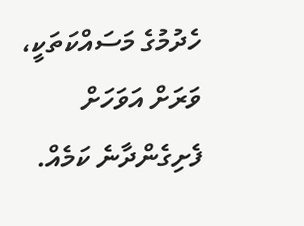ހެދުމުގެ މަސައްކަތަކީ، ވަރަށް އަވަހަށް ފެށިގެންދާނެ ކަމެއް.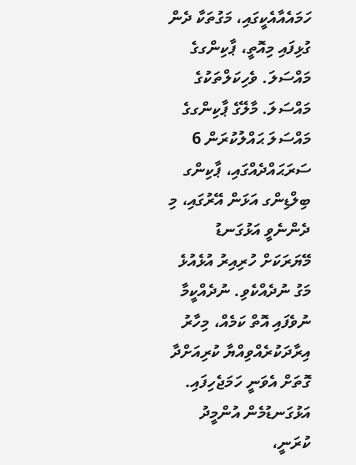ހަމައެއާއެކީގައި، މަގުތަކާ ދެން ގުޅިފައި މިއޮތީ، ޕާކިންގގެ މައްސަލަ. ވެހިކަލްތަކުގެ މައްސަލަ. މާލޭގެ ޕާކިންގގެ މައްސަލަ ޙައްލުކުރަން 6 ސަރަޙައްދެއްގައި، ޕާކިންގ ބިލްޑިންގ އަޅަން އޭރުގައި، މި ދެންނެވީ އަޅުގަނޑު މޭޔަރަކަށް ހުރިއިރު އުޅެއުޅެ މަގު ނުދެއްކެވި. ނުދެއްކީމާ ނުވެފައި އޮތް ކަމެއް، މިހާރު އިރާދަކުރެއްވިއްޔާ ކުރިއަށްދާ ގޮތަށް އެވަނީ ހަމަޖެހިފައި. އަޅުގަނޑުމެން އުންމީދު ކުރަނީ،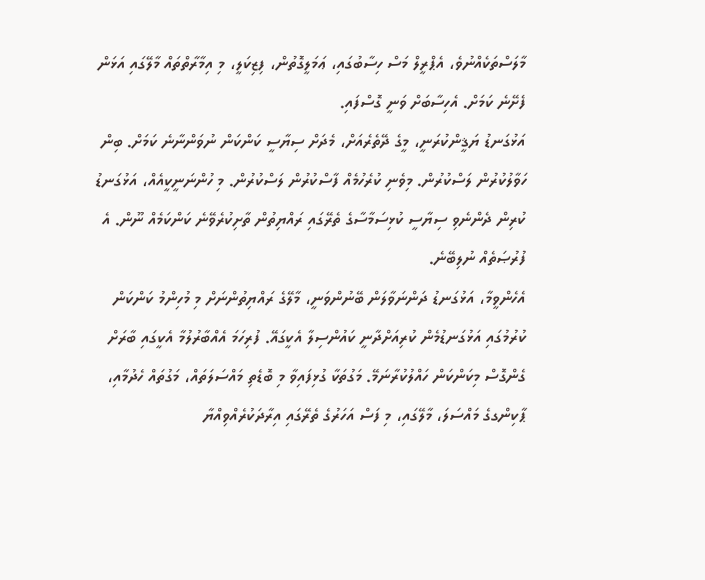މާލަސްތަކެއްނުވެ، އެޕްރީލް މަސް ހިސާބުގައި، ޢަމަލީގޮތުން، ފިޒިކަލީ، މި އިމާރާތްތައް މާލޭގައި އަޅަން ފެށޭނެ ކަމަށް. އެހިސާބަށް ވަނީ ގޮސްފައި.
އަޅުގަނޑު ޔަޤީންކުރަނީ، މީގެ ދޭތެރެއަށް، މެދަށް ސިޔާސީ ކަންކަން ނުވަންނާނެ ކަމަށް. ބިން ހަވާލުކުރުން ލަސްކުރުން. މިވެނި ކުރެހުމެއް ފާސްކުރުން ލަސްކުރުން. މި ހުންނަނީކީއެއް، އަޅުގަނޑު ކުރިން ދެންނެވި ސިޔާސީ ކުޅިސަމާސާގެ ތެރޭގައި ރައްޔިތުން ތާށިކުރެވޭނެ ކަންކަމެއް ނޫން. އެ ފުރުޞަތެއް ނުލިބޭނެ.
އެހެންވީމާ، އަޅުގަނޑު ދަންނަވާލަން ބޭނުންވަނީ، މާލޭގެ ރައްޔިތުންނަށް މި މުހިންމު ކަންކަން ކުރުމުގައި އަޅުގަނޑުމެން ކުރިއަށްދާނީ ކައުންސިލާ އެކީގައޭ. ފުރިހަމަ އެއްބާރުލުމާ އެކީގައި ބާރަށް ގެންގޮސް މިކަންކަން ހައްލުކުރާނަމޭ. މަގުތަކާ ގުޅިފައިވާ މި ބޮޑެތި މައްސަލަތައް، މަގުތައް ހެދުމާއި، ޕާކިންގގެ މައްސަލަ، މާލޭގައި، މި ފަސް އަހަރުގެ ތެރޭގައި އިރާދަކުރެއްވިއްޔާ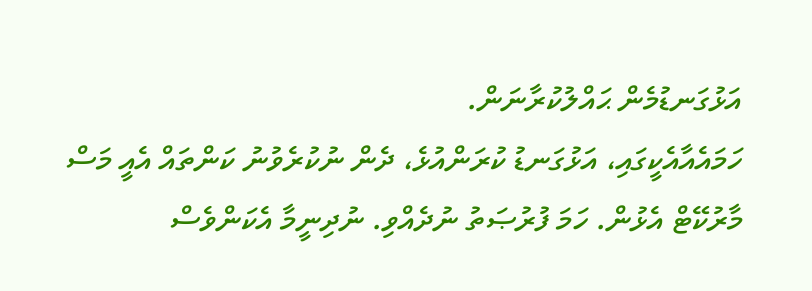އަޅުގަނޑުމެން ޙައްލުކުރާނަން.
ހަމައެއާއެކީގައި، އަޅުގަނޑު ކުރަންއުޅެ، ދެން ނުކުރެވުނު ކަންތައް އެއީ މަސް މާރުކޭޓް އެޅުން. ހަމަ ފުރުޞަތު ނުދެއްވި. ނުދިނީމާ އެކަންވެސް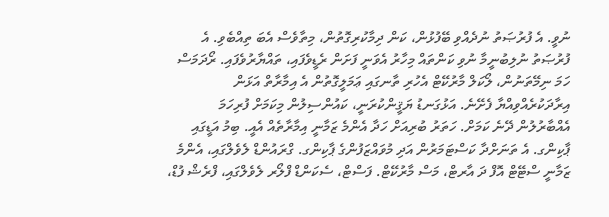ނުވީ. އެ ފުރުޞަތު ނުދެއްވި ބޭފުޅުން، ކަން ދިމާކުރިގޮތުން، މިތާވެސް އެބަ ތިއްބެވި. އެ ފުރުޞަތު ނުލިބުނީމާ ނުވި ކަންތައް މިހާރު އެވަނީ ފަށަން ރެޑީވެފައި، ތައްޔާރުވެފައި. ރޯދަމަސް ހަމަ ނިމޭތަނުން، ލޯކަލް މާރުކޭޓް އެހުރި ތާނގައި ޢަމަލީގޮތުން އެ އިމާރާތް އަޅަން އިރާދަކުރެއްވިއްޔާ ފެށޭނެ. އަޅުގަނޑު ޔަޤީންކުރަނީ، ކައުންސިލުން މިކަމަށް ފުރިހަމަ އެއްބާރުލުން ދޭނެ ކަމަށް. ހަތަރު ބުރިއަށް ހަދާ އެންމެ ޒަމާނީ އިމާރާތެއް އެއީ. ބިމު އަޑީގައި ޕާކިންގ. އެ ތަނަށްދާ ކަސްޓަމަރުން އަދި މުވައްޒަފުންގެ ޕާކިންގ. ގްރައުންޑް ލެވެލްގައި، އެންމެ ޒަމާނީ ސްޓޭޓް އޮފް ދަ އާރޓް، މަސް މާރުކޭޓް. ފަސްޓް، ސެކަންޑް ފްލޯރ ލެވެލްގައި، ފްރެޝް ފުޑް،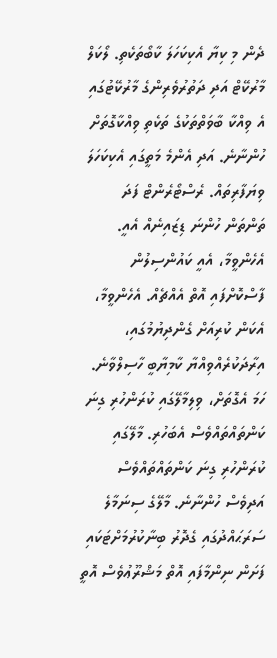ދެން މި ކިޔާ އެކިކަހަލަ ކާބޯތަކެތި. ލޯކަލް މާރުކޭޓް އަދި ދަތުރުވެރިންގެ މާރުކޭޓުގައި އެ ވިއްކާ ބާވަތްތަކުގެ ތަކެތި ވިއްކާގޮތަށް ހުންނާނެ. އަދި އެންމެ މަތީގައި އެކިކަހަލަ ވިޔަފާރިތައް. ރެސްޓޯރެންޓް ފަދަ ތަންތަން ހުންނަ ޑިޒައިނެއް އެއީ. އެހެންވީމާ، އެއީ ކައުންސިލުން ފާސްކޮށްފައި އޮތް އެއްޗެއް. އެހެންވީމާ، އެކަން ކުރިއަށް ގެންދިޔުމުގައި، އިރާދަކުރެއްވިއްޔާ ކާމިޔާބީ ހާސިލްވާނެ.
ހަމަ އެގޮތަށް، ވިލިމާލޭގައި ކުރަންހުރި ގިނަ ކަންތައްތައްވެސް އެބަހުރި. މާލޭގައި ކުރަންހުރި ގިނަ ކަންތައްތައްވެސް އަދިވެސް ހުންނާނެ. މާލޭގެ ސިނަމާލެ ސަރަޙައްދުގައި ގެދޮރު ބިނާކުރުމަށްޓަކައި ފަށަން ނިންމާފައި އޮތް މަޝްރޫޢުވެސް އޮތީ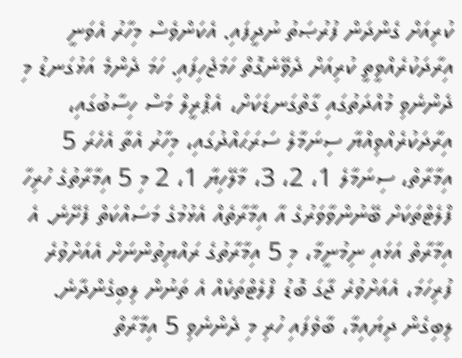ކުރިއަށް ގެންދަން ފުރުޞަތު ނުދީފައި. އެކަންވެސް މިހާރު އެވަނީ އިރާދަކުރެއްވީތީ ކުރިއަށް ދެވޭނެގޮތް ހަމަޖެހިފައި. ހަމަ ދެންމެ އަޅުގަނޑު މި ދެންނެވި މުއްދަތުގައި ގާތްގަނޑަކަށް، އެޕްރީލް މަސް ހިސާބުގައި، އިރާދަކުރެއްވިއްޔާ ސިނަމާލެ ސަރަޙައްދުގައި، މިހާރު އެތާ އެހެރަ 5 އިމާރާތް، ސިނަމާލެ 1، 2، 3، މާލޭހިޔާ 1، 2 މި 5 އިމާރާތުގެ ހުރިހާ ފްލެޓްތަކަށް ބޭނުންވާވަރުގެ އާ އިމާރާތެއް އެޅުމުގެ މަސައްކަތް ފެށޭނެ. އެ އިމާރާތް އަޅައި ނިމުނީމާ، މި 5 އިމާރާތުގެ ރައްޔިތުންނަށް އެއަށްވުރެ ފުރިހަމަ، އެއަށްވުރެ ޖާގަ ބޮޑު ފްލެޓްތަކެއް އެ ތަނުން ލިބިގެންދާނެ. ލިބިގެން ދިޔައިމާ، ބާވެފައި ހުރި މި ދެންނެވި 5 އިމާރާތް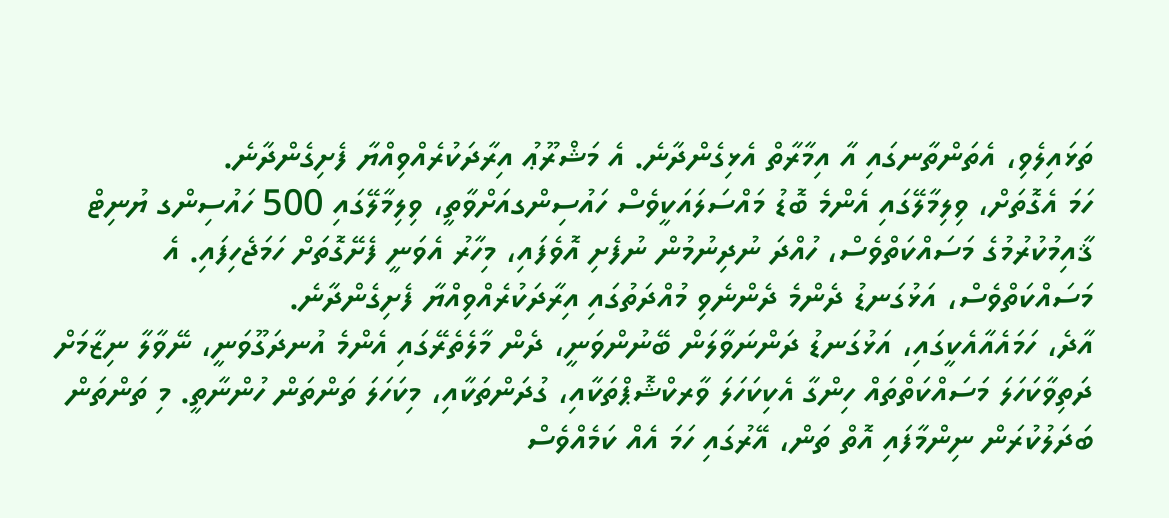ތަޅައިލެވި، އެތަންތާނގައި އާ އިމާރާތް އެޅިގެންދާނެ. އެ މަޝްރޫޢު އިރާދަކުރެއްވިއްޔާ ފެށިގެންދާނެ.
ހަމަ އެގޮތަށް، ވިލިމާލޭގައި އެންމެ ބޮޑު މައްސަލައަކީވެސް ހައުސިންގއަށްވާތީ، ވިލިމާލޭގައި 500 ހައުސިންގ ޔުނިޓް ޤާއިމުކުރުމުގެ މަސައްކަތްވެސް، ހުއްދަ ނުދިނުމުން ނުފެށި އޮވެފައި، މިހާރު އެވަނީ ފެށޭގޮތަށް ހަމަޖެހިފައި. އެ މަސައްކަތްވެސް، އަޅުގަނޑު ދެންމެ ދެންނެވި މުއްދަތުގައި އިރާދަކުރެއްވިއްޔާ ފެށިގެންދާނެ.
އާދެ، ހަމައެއާއެކީގައި، އަޅުގަނޑު ދަންނަވާލަން ބޭނުންވަނީ، ދެން މާލެތެރޭގައި އެންމެ އުނދަގޫވަނީ، ނޭވާލާ ނިޒާމަށް ދަތިވާކަހަލަ މަސައްކަތްތައް ހިންގާ އެކިކަހަލަ ވާރކްޝޮޕްތަކާއި، ގުދަންތަކާއި، މިކަހަލަ ތަންތަން ހުންނާތީ. މި ތަންތަން ބަދަލުކުރަން ނިންމާފައި އޮތް ތަން، އޭރުގައި ހަމަ އެއް ކަމެއްވެސް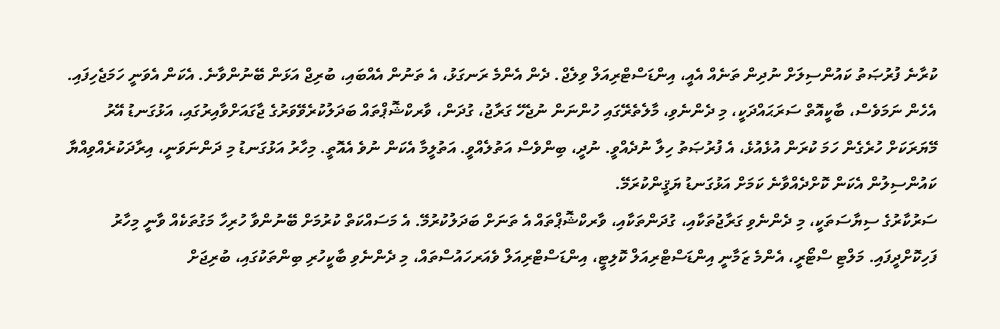ކުރާނެ ފުރުޞަތު ކައުންސިލަށް ނުދިން ތަނެއް އެއީ، އިންޑަސްޓްރިއަލް ވިލެޖް. ދެން އެންމެ ރަނގަޅު، އެ ތަނުން އެއްބައި، ބުރިޖް އަޅަން ބޭނުންވާނެ. އެކަން އެވަނީ ހަމަޖެހިފައި. އެހެން ނަމަވެސް، ބާކީއޮތް ސަރަޙައްދަކީ، މި ދެންނެވި، މާލެތެރޭގައި ހުންނަން ނުޖެހޭ ގަރާޖު، ގުދަން، ވާރކްޝޮޕްތައް ބަދަލުކުރެވޭވަރުގެ ޖާގައަށްވާއިރުގައި، އަޅުގަނޑު އޭރު މޭޔަރަކަށް ހުރެގެން ހަމަ ކުރަން އުޅެއުޅެ، އެ ފުރުޞަތު ހިލާ ނުދެއްވީ. ނުދީ، ބިންވެސް އަތުލެއްވީ. އަތުލީމާ އެކަން ނުވެ އެއޮތީ. މިހާރު އަޅުގަނޑު މި ދަންނަވަނީ، އިރާދަކުރެއްވިއްޔާ ކައުންސިލުން އެކަން ކޮށްދެއްވާނެ ކަމަށް އަޅުގަނޑު ޔަޤީންކުރަމޭ.
ސަރުކާރުގެ ސިޔާސަތަކީ، މި ދެންނެވި ގަރާޖުތަކާއި، ގުދަންތަކާއި، ވާރކްޝޮޕްތައް އެ ތަނަށް ބަދަލުކުރުމޭ. އެ މަސައްކަތް ކުރުމަށް ބޭނުންވާ ހުރިހާ މަގުތަކެއް ވާނީ މިހާރު ފަހިކޮށްދީފައި. މަލްޓި ސްޓޯރީ، އެންމެ ޒަމާނީ އިންޑަސްޓްރިއަލް ކޮލިޓީ، އިންޑަސްޓްރިއަލް ވެއަރހައުސްތައް، މި ދެންނެވި ބާކީހުރި ބިންތަކުގައި، ބުރިޖަށް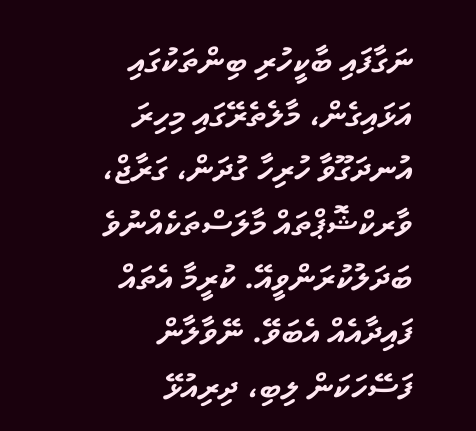ނަގާފައި ބާކީހުރި ބިންތަކުގައި އަޅައިގެން، މާލެތެރޭގައި މިހިރަ އުނދަގޫވާ ހުރިހާ ގުދަން، ގަރާޖް، ވާރކްޝޮޕްތައް މާލަސްތަކެއްނުވެ ބަދަލުކުރަންވީއޭ. ކުރީމާ އެތައް ފައިދާއެއް އެބަވޭ. ނޭވާލާން ފަސޭހަކަން ލިބި، ދިރިއުޅޭ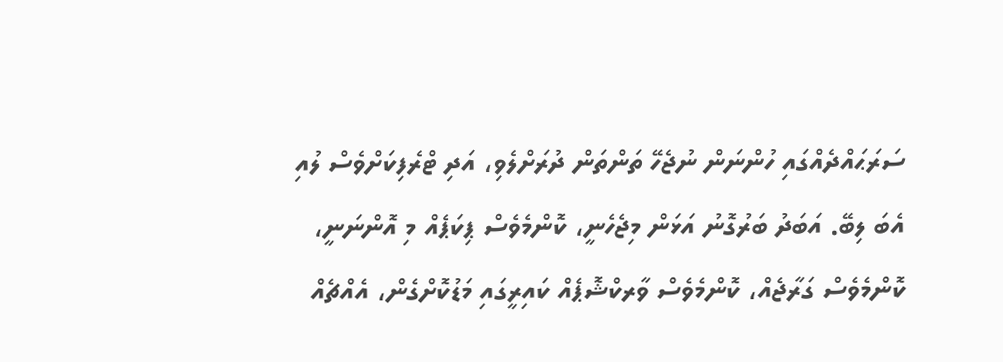ސަރަޙައްދެއްގައި ހުންނަން ނުޖެހޭ ތަންތަން ދުރަށްލެވި، އަދި ޓްރެފިކަށްވެސް ލުއި އެބަ ލިބޭ. އަބަދު ބަރުގޮނު އަޅަން މިޖެހެނީ، ކޮންމެވެސް ޕިކަޕެއް މި އޮންނަނީ، ކޮންމެވެސް ގަރާޖެއް، ކޮންމެވެސް ވާރކްޝޮޕެއް ކައިރީގައި މަޑުކޮށްގެން، އެއްޗެއް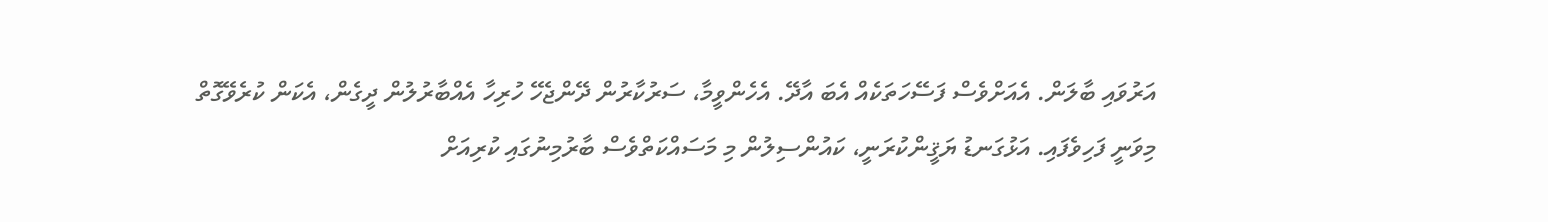އަރުވައި ބާލަން. އެއަށްވެސް ފަސޭހަތަކެއް އެބަ އާދޭ. އެހެންވީމާ، ސަރުކާރުން ދޭންޖެހޭ ހުރިހާ އެއްބާރުލުން ދީގެން، އެކަން ކުރެވޭގޮތް މިވަނީ ފަހިވެފައި. އަޅުގަނޑު ޔަޤީންކުރަނީ، ކައުންސިލުން މި މަސައްކަތްވެސް ބާރުމިނުގައި ކުރިއަށް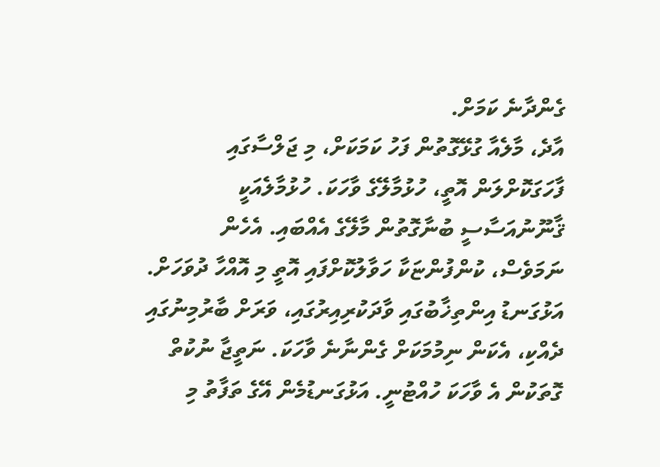ގެންދާނެ ކަމަށް.
އާދެ، މާލެއާ ގުޅޭގޮތުން ފަހު ކަމަކަށް، މި ޖަލްސާގައި ފާހަގަކޮށްލަން އޮތީ، ހުޅުމާލޭގެ ވާހަކަ. ހުޅުމާލެއަކީ ޤާނޫނުއަސާސީ ބުނާގޮތުން މާލޭގެ އެއްބައި. އެހެން ނަމަވެސް، ކުންފުންޏަކާ ހަވާލުކޮށްފައި އޮތީ މި އޮއްހާ ދުވަހަށް. އަޅުގަނޑު އިންތިޚާބުގައި ވާދަކުރިއިރުގައި، ވަރަށް ބާރުމިނުގައި ދެއްކި، އެކަން ނިމުމަކަށް ގެންނާނެ ވާހަކަ. ނަތީޖާ ނުކުތް ގޮތަކުން އެ ވާހަކަ ހުއްޓުނީ. އަޅުގަނޑުމެން އޭގެ ތަފާތު މި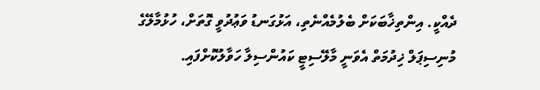ދެއްކީ. އިންތިޚާބަކަށް ބެލުމެއްނެތި، އަޅުގަނޑު ވަޢުދުވީ ގޮތަށް، ހުޅުމާލޭގެ މުނިސިޕަލް ޚިދުމަތް އެވަނީ މާލޭސިޓީ ކައުންސިލާ ހަވާލުކޮށްފައި.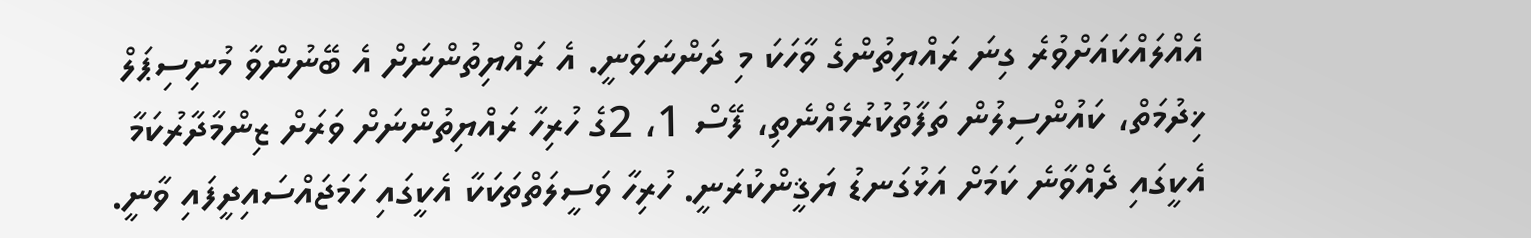އެއްލައްކައަށްވުރެ ގިނަ ރައްޔިތުންގެ ވާހަކަ މި ދަންނަވަނީ. އެ ރައްޔިތުންނަށް އެ ބޭނުންވާ މުނިސިޕަލް ޚިދުމަތް، ކައުންސިލުން ތަފާތުކުރުމެއްނެތި، ފޭސް 1، 2ގެ ހުރިހާ ރައްޔިތުންނަށް ވަރަށް ޒިންމާދާރުކަމާ އެކީގައި ދެއްވާނެ ކަމަށް އަޅުގަނޑު ޔަޤީންކުރަނީ. ހުރިހާ ވަސީލަތްތަކަކާ އެކީގައި ހަމަޖައްސައިދީފައި ވާނީ.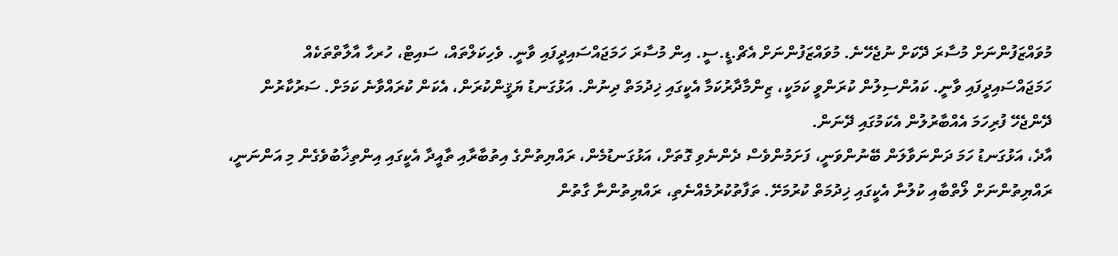މުވައްޒަފުންނަށް މުސާރަ ދޭކަށް ނުޖެހޭނެ. މުވައްޒަފުންނަށް އެޗް.ޑީ.ސީ. އިން މުސާރަ ހަމަޖައްސައިދީފައި ވާނީ. ވެހިކަލްތައް، ސައިޓް، ހުރހާ އާލާތްތަކެއް ހަމަޖައްސައިދީފައި ވާނީ. ކައުންސިލުން ކުރަންވީ ކަމަކީ، ޒިންމާދާރުކަމާ އެކީގައި ޚިދުމަތް ދިނުން. އަޅުގަނޑު ޔަޤީންކުރަން، އެކަން ކުރައްވާނެ ކަމަށް. ސަރުކާރުން ދޭންޖެހޭ ފުރިހަމަ އެއްބާރުލުން އެކަމުގައި ދޭނަން.
އާދެ، އަޅުގަނޑު ހަމަ ދަންނަވާލަން ބޭނުންވަނީ، ފަށަމުންވެސް ދެންނެވި ގޮތަށް، އަޅުގަނޑުމެން، ރައްޔިތުންގެ އިތުބާރާއި ތާއީދާ އެކީގައި އިންތިޚާބުވެގެން މި އަންނަނީ، ރައްޔިތުންނަށް ލޯތްބާއި ކުލުނާ އެކީގައި ޚިދުމަތް ކުރުމަށޭ. ތަފާތުކުރުމެއްނެތި، ރައްޔިތުންނާ ގާތުން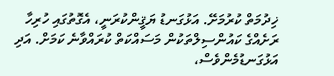ޚިދުމަތް ކުރުމަށޭ. އަޅުގަނޑު ޔަޤީންކުރަނީ، އެގޮތުގައި ހުރިހާ ރަށެއްގެ ކައުންސިލްތަކުން މަސައްކަތް ކުރައްވާނެ ކަމަށް. އަދި އަޅުގަނޑުމެންވެސް،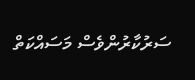ސަރުކާރުންވެސް މަސައްކަތް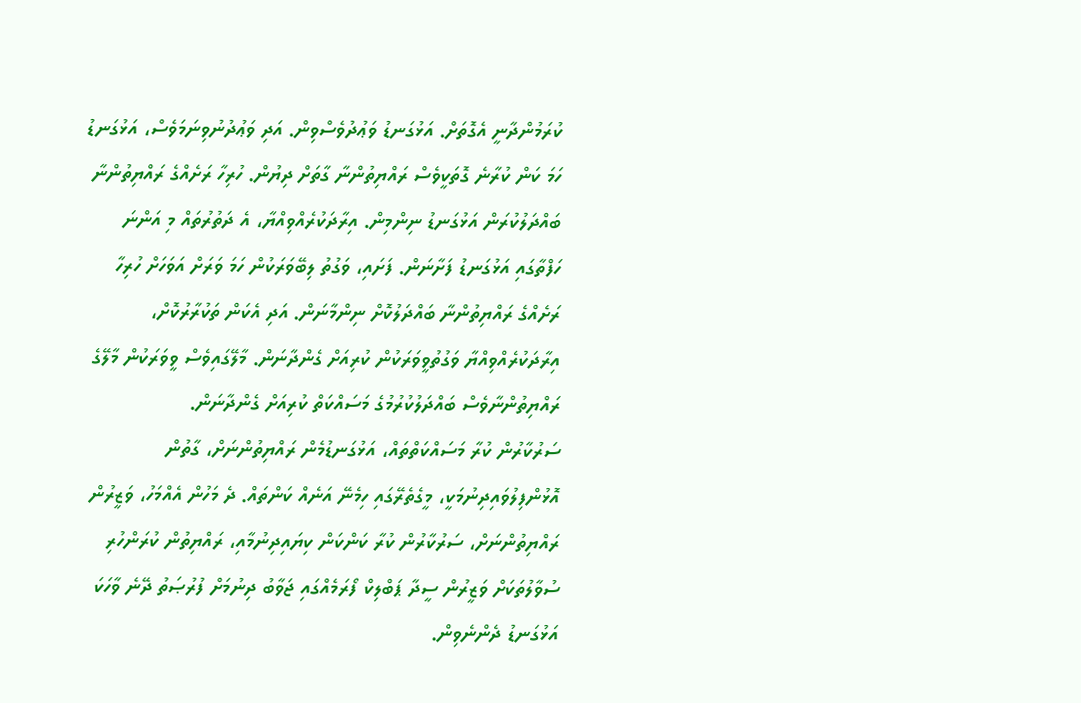ކުރަމުންދާނީ އެގޮތަށް. އަޅުގަނޑު ވަޢުދުވެސްވިން. އަދި ވަޢުދުނުވިނަމަވެސް، އަޅުގަނޑު ހަމަ ކަން ކުރާނެ ގޮތަކީވެސް ރައްޔިތުންނާ ގާތަށް ދިޔުން. ހުރިހާ ރަށެއްގެ ރައްޔިތުންނާ ބައްދަލުކުރަން އަޅުގަނޑު ނިންމިން. އިރާދަކުރެއްވިއްޔާ، އެ ދަތުރުތައް މި އަންނަ ހަފްތާގައި އަޅުގަނޑު ފަށާނަން. ފަށައި، ވަގުތު ލިބޭވަރަކުން ހަމަ ވަރަށް އަވަހަށް ހުރިހާ ރަށެއްގެ ރައްޔިތުންނާ ބައްދަލުކޮށް ނިންމާނަން. އަދި އެކަން ތަކުރާރުކޮށް، އިރާދަކުރެއްވިއްޔާ ވަގުތުވީވަރަކުން ކުރިއަށް ގެންދާނަން. މާލޭގައިވެސް ވީވަރަކުން މާލޭގެ ރައްޔިތުންނާވެސް ބައްދަލުކުރުމުގެ މަސައްކަތް ކުރިއަށް ގެންދާނަން.
ސަރުކާރުން ކުރާ މަސައްކަތްތައް، އަޅުގަނޑުމެން ރައްޔިތުންނަށް، ގާތުން އޮޅުންފިލުވައިދިނުމަކީ، މީގެތެރޭގައި ހިމެނޭ އަނެއް ކަންތައް. ދެ މަހުން އެއްމަހު، ވަޒީރުން ރައްޔިތުންނަށް، ސަރުކާރުން ކުރާ ކަންކަން ކިޔައިދިނުމާއި، ރައްޔިތުން ކުރަންހުރި ސުވާލުތަކަށް ވަޒީރުން ސީދާ ޕަބްލިކް ފޯރަމެއްގައި ޖަވާބު ދިނުމަށް ފުރުޞަތު ދޭނެ ވާހަކަ އަޅުގަނޑު ދެންނެވިން.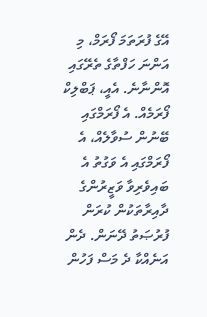އޭގެ ފުރަތަމަ ފޯރަމް، މި އަންނަ ހަފްތާގެ ތެރޭގައި އޮންނާނެ. އެއީ، ޕަބްލިކް ފޯރަމެއް. އެ ފޯރަމްގައި ބޭނުން ސުވާލެއް، އެ ފޯރަމްގައި އެ ވަގުތު އެ ބައިވެރިވާ ވަޒީރުންގެ ދާއިރާތަކުން ކުރަން ފުރުޞަތު ދޭނަން. ދެން އަނެއްކާ ދެ މަސް ފަހުން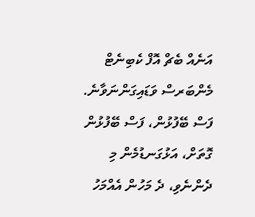އަނެއް ބެޗް އޮފް ކެބިނެޓް މެންބަރސް ވަޑައިގަންނަވާނެ. ފަސް ބޭފުޅުން، ފަސް ބޭފުޅުން ގޮތަށް، އަޅުގަނޑުމެން މި ދެންނެވި، ދެ މަހުން އެއްމަހު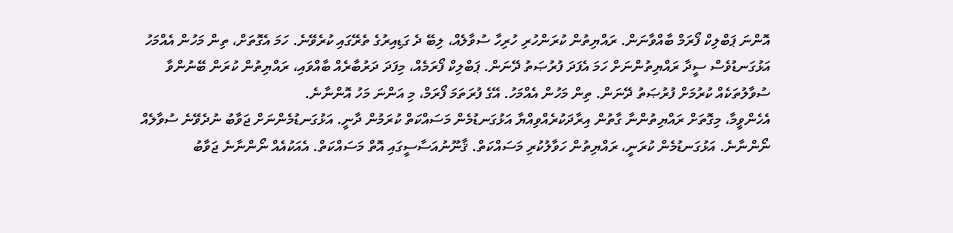އޮންނަ ޕަބްލިކް ފޯރަމް ބާއްވާނަން. ރައްޔިތުން ކުރަންހުރި ހުރިހާ ސުވާލެއް، ލިބޭ ދެ ގަޑިއިރުގެ ތެރޭގައި ކުރެވޭނެ. ހަމަ އެގޮތަށް، ތިން މަހުން އެއްމަހު އަޅުގަނޑުވެސް ސީދާ ރައްޔިތުންނަށް ހަމަ އެފަދަ ފުރުޞަތު ދޭނަން. ޕަބްލިކް ފޯރަމެއް، މިފަދަ ދަރުބާރެއް ބާއްވައި، ރައްޔިތުން ކުރަން ބޭނުންވާ ސުވާލުތަކެއް ކުރުމަށް ފުރުޞަތު ދޭނަން. ތިން މަހުން އެއްމަހު. އޭގެ ފުރަތަމަ ފޯރަމް، މި އަންނަ މަހު އޮންނާނެ.
އެހެންވީމާ، މިގޮތަށް ރައްޔިތުންނާ ގާތުން އިރާދަކުރެއްވިއްޔާ އަޅުގަނޑުމެން މަސައްކަތް ކުރަމުން ދާނީ. އަޅުގަނޑުމެންނަށް ޖަވާބު ނުދެވޭނެ ސުވާލެއް ނޯންނާނެ. އަޅުގަނޑުމެން ކުރަނީ، ރައްޔިތުން ހަވާލުކުރި މަސައްކަތް. ޤާނޫނުއަސާސީގައި އޮތް މަސައްކަތް. އެއަކުއެއް ނޯންނާނެ ޖަވާބު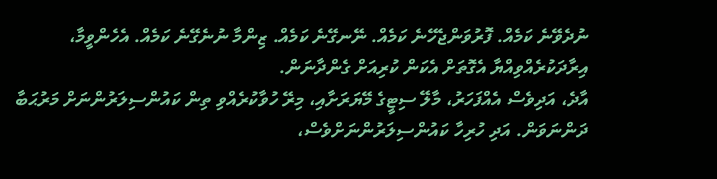ނުދެވޭނެ ކަމެއް. ފޮރުވަންޖެހޭނެ ކަމެއް. ނޭނގޭނެ ކަމެއް. ޒިންމާ ނުނެގޭނެ ކަމެއް. އެހެންވީމާ، އިރާދަކުރެއްވިއްޔާ އެގޮތަށް އެކަން ކުރިއަށް ގެންދާނަން.
އާދެ، އަދިވެސް އެއްފަހަރު، މާލޭ ސިޓީގެ މޭޔަރަށާއި، މިރޭ ހުވާކުރެއްވި ތިން ކައުންސިލަރުންނަށް މަރުޙަބާ ދަންނަވަން. އަދި ހުރިހާ ކައުންސިލަރުންނަށްވެސް،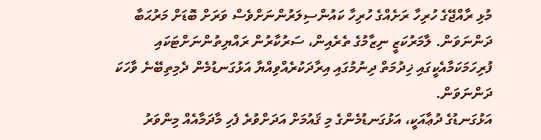މުޅި ރާއްޖޭގެ ހުރިހާ ރަށެއްގެ ހުރިހާ ކައުންސިލަރުންނަށްވެސް ވަރަށް ބޮޑަށް މަރުޙަބާ ދަންނަވަން. ލާމަރުކަޒީ ނިޒާމުގެ ތެރެއިން، ސަރުކާރުން ރައްޔިތުންނަށްޓަކައި ފުރިހަމަކަމާއެކީގައި ޚިދުމަތް ދިނުމުގައި އިރާދަކުރެއްވިއްޔާ އަޅުގަނޑުމެން ދެމިތިބޭނެ ވާހަކަ ދަންނަވަން.
އަޅުގަނޑުގެ ދުޢާއަކީ، އަޅުގަނޑުމެންގެ މި ޤައުމަށް އަދަށްވުރެ ފެހި މާދަމާއެއް މިންވަރު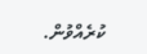ކުރެއްވުން.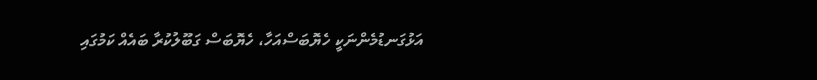އަޅުގަނޑުމެންނަކީ ހެޔޮބަސްއަހާ، ހެޔޮބަސް ގަބޫލުކުރާ ބައެއް ކަމުގައި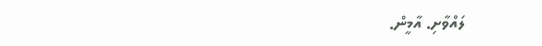ލައްވާށި. އާމީން.